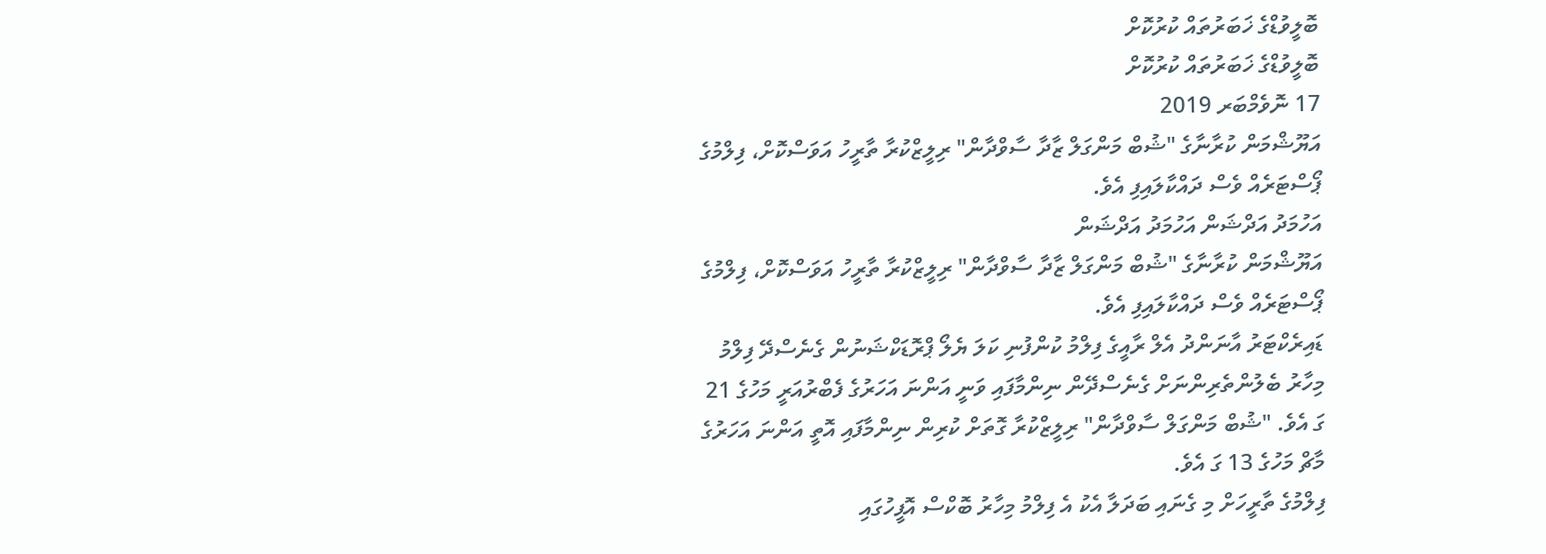ބޮލީވުޑްގެ ޚަބަރުތައް ކުރުކޮށް
ބޮލީވުޑްގެ ޚަބަރުތައް ކުރުކޮށް
17 ނޮވެމްބަރ 2019
އަޔޫޝްމަން ކުރާނާގެ "ޝުބް މަންގަލް ޒާދާ ސާވްދާން" ރިލީޒްކުރާ ތާރީހު އަވަސްކޮށް، ފިލްމުގެ ޕޯސްޓަރެއް ވެސް ދައްކާލައިފި އެވެ.
އަހުމަދު އަދްޝަން އަހުމަދު އަދްޝަން
އަޔޫޝްމަން ކުރާނާގެ "ޝުބް މަންގަލް ޒާދާ ސާވްދާން" ރިލީޒްކުރާ ތާރީހު އަވަސްކޮށް، ފިލްމުގެ ޕޯސްޓަރެއް ވެސް ދައްކާލައިފި އެވެ.
ޑައިރެކްޓަރު އާނަންދު އެލް ރާއީގެ ފިލްމު ކުންފުނި ކަލަ ޔެލޯ ޕްރޮޑަކްޝަނުން ގެނެސްދޭ ފިލްމު މިހާރު ބެލުންތެރިންނަށް ގެނެސްދޭން ނިންމާފައި ވަނީ އަންނަ އަހަރުގެ ފެބްރުއަރީ މަހުގެ 21 ގަ އެވެ. "ޝުބް މަންގަލް ސާވްދާން" ރިލީޒްކުރާ ގޮތަށް ކުރިން ނިންމާފައި އޮތީ އަންނަ އަހަރުގެ މާޗް މަހުގެ 13 ގަ އެވެ.
ފިލްމުގެ ތާރީހަށް މި ގެނައި ބަދަލާ އެކު އެ ފިލްމު މިހާރު ބޮކްސް އޮފީހުގައި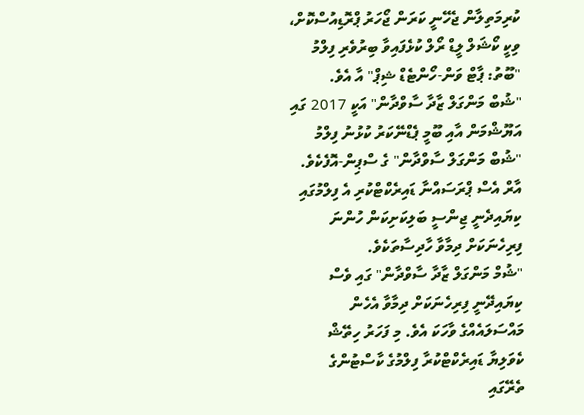ކުރިމަތިލާން ޖެހޭނީ ކަރަން ޖޯހަރު ޕްރޮޑިއުސްކޮށް، ވިކީ ކޯޝަލް ލީޑް ރޯލް ކުޅެފައިވާ ބިރުވެރި ފިލްމު "ބޫތު: ޕާޓް ވަން-ހޯންޓެޑް ޝިޕް" އާ އެވެ.
"ޝުބް މަންގަލް ޒާދާ ސާވްދާން" އަކީ 2017 ގައި އަޔޫޝްމަން އާއި ބޫމީ ޕެޑްނޭކަރު ކުޅުނު ފިލްމު "ޝުބް މަންގަލް ސާވްދާން" ގެ ސްޕިން-އޮފެކެވެ. އާރް އެސް ޕްރަސައްނާ ޑައިރެކްޓްކުރި އެ ފިލްމުގައި ކިޔައިދެނީ ޖިންސީ ބަލިކަށިކަން ހުންނަ ފިރިހެނަކަށް ދިމާވާ ހާދިސާތަކެވެ.
"ޝުމް މަންގަލް ޒާދާ ސާވްދާން" ގައި ވެސް ކިޔައިދޭނީ ފިރިހެނަކަށް ދިމާވާ އެހެން މައްސަލައެއްގެ ވާހަކަ އެވެ. މި ފަހަރު ހިތޭޝް ކެވަލިޔާ ޑައިރެކްޓްކުރާ ފިލްމުގެ ކާސްޓުންގެ ތެރޭގައި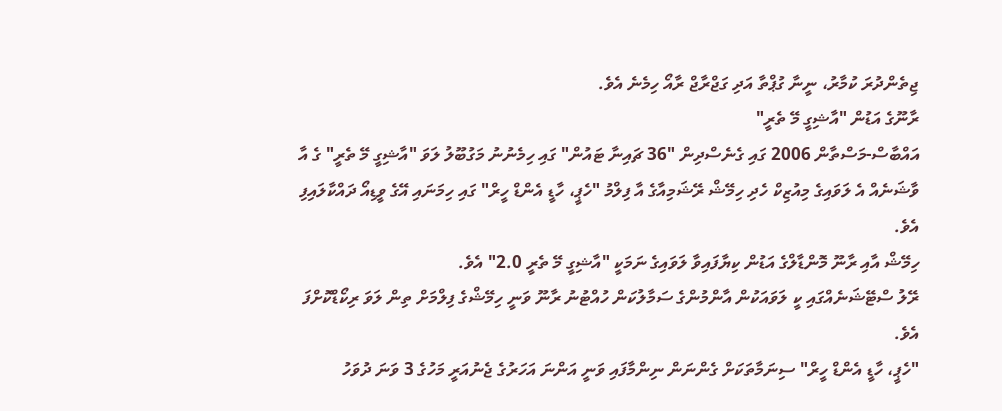ޖިތެންދުރަ ކުމާރު، ނީނާ ގުޕްތާ އަދި ގަޖްރާޖް ރާއޯ ހިމެނެ އެވެ.
ރާނޫގެ އަޑުން "އާޝިގީ މޭ ތެރީ"
އައްބާސް-މަސްތާން 2006 ގައި ގެނެސްދިން "36 ޗައިނާ ޓައުން" ގައި ހިމެނުނު މަގުބޫލު ލަވަ "އާޝިގީ މޭ ތެރީ" ގެ އާ ވާޝަނެއް އެ ލަވައިގެ މިއުޒިކް ހެދި ހިމޭޝް ރޭޝަމިއާގެ އާ ފިލްމު "ހެޕީ، ހާޑީ އެންޑް ހީރް" ގައި ހިމަނައި އޭގެ ވީޑިއޯ ދައްކާލައިފި އެވެ.
ހިމޭޝް އާއި ރާނޫ މޮންޑާލްގެ އަޑުން ކިޔާފައިވާ ލަވައިގެ ނަމަކީ "އާޝިގީ މޭ ތެރީ 2.0" އެވެ.
ރޭލު ސްޓޭޝަނެއްގައި ކީ ލަވައަކުން އާންމުންގެ ސަމާލުކަން ހުއްޓުނު ރާނޫ ވަނީ ހިމޭޝްގެ ފިލްމަށް ތިން ލަވަ ރިކޯޑްކޮށްފަ އެވެ.
"ހެޕީ، ހާޑީ އެންޑް ހީރް" ސިނަމާތަކަށް ގެންނަން ނިންމާފައި ވަނީ އަންނަ އަހަރުގެ ޖެނުއަރީ މަހުގެ 3 ވަނަ ދުވަހު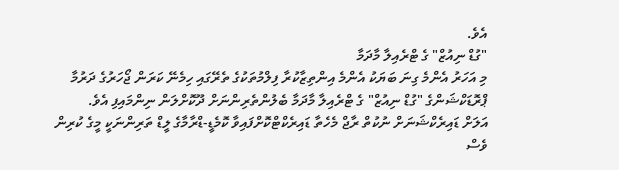އެވެ.
"ގުޑް ނިއުޒް" ގެ ޓްރެއިލާ މާދަމާ
މި އަހަރު އެންމެ ގިނަ ބަޔަކު އެންމެ އިންތިޒާކުރާ ފިލްމުތަކުގެ ތެރޭގައި ހިމެނޭ ކަރަން ޖޯހަރުގެ ދަރުމާ ޕްރޮޑަކްޝަންގެ "ގުޑް ނިއުޒް" ގެ ޓްރެއިލާ މާދަމާ ބެލުންތެރިންނަށް ދޫކޮށްލަން ނިންމައިފި އެވެ.
އަލަށް ޑައިރެކްޝަނަށް ނުކުތް ރާޖް މެހެތާ ޑައިރެކްޓްކޮށްފައިވާ ކޮމެޑީ-ޑްރާމާގެ ލީޑް ތަރިންނަކީ މީގެ ކުރިން ވެސް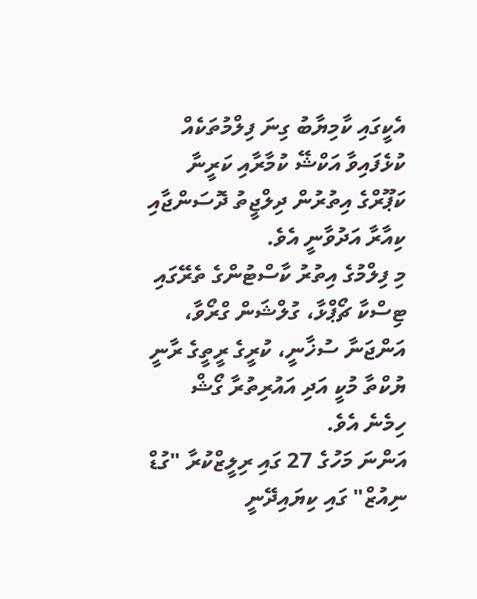އެކީގައި ކާމިޔާބު ގިނަ ފިލްމުތަކެއް ކުޅެފައިވާ އަކްޝޭ ކުމާރާއި ކަރީނާ ކަޕޫރްގެ އިތުރުން ދިލްޖީތު ދޮސަންޖާއި ކިއާރާ އަދުވާނީ އެވެ.
މި ފިލްމުގެ އިތުރު ކާސްޓުންގެ ތެރޭގައި ޓިސްކާ ޗޯޕްޅާ، ގުލްޝަން ގްރޯވާ، އަންޖަނާ ސުޚާނީ، ކުރީގެ ރީތީގެ ރާނީ ޔުކްތާ މުކީ އަދި އައުރިތުރާ ގޯޝް ހިމެނެ އެވެ.
އަންނަ މަހުގެ 27 ގައި ރިލީޒްކުރާ "ގުޑް ނިއުޒް" ގައި ކިޔައިދޭނީ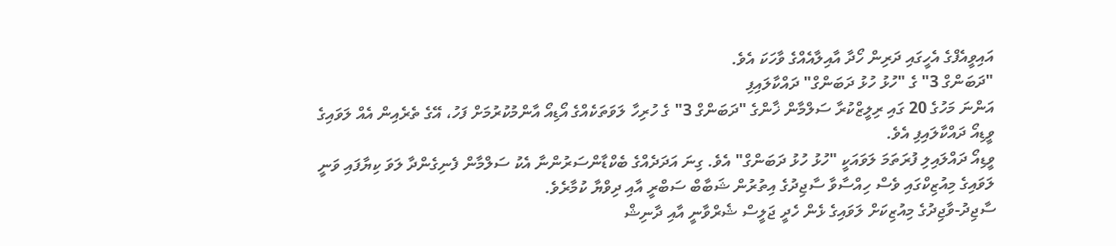އައިވީއެފްގެ އެހީގައި ދަރިން ހޯދާ އާއިލާއެއްގެ ވާހަކަ އެވެ.
"ދަބަންގް 3" ގެ "ހުޅު ހުޅު ދަބަންގް" ދައްކާލައިފި
އަންނަ މަހުގެ 20 ގައި ރިލީޒްކުރާ ސަލްމާން ޚާންގެ "ދަބަންގް 3" ގެ ހުރިހާ ލަވަތަކެއްގެ އޯޑިއޯ އާންމުކުރުމަށް ފަހު، އޭގެ ތެރެއިން އެއް ލަވައިގެ ވީޑިއޯ ދައްކާލައިފި އެވެ.
ވީޑިއޯ ދައްލައިލި ފުރަތަމަ ލަވައަކީ "ހުޅު ހުޅު ދަބަންގް" އެވެ. ގިނަ އަދަދެއްގެ ބެކްޑާންސަރުންނާ އެކު ސަލްމާން ފެނިގެންދާ ލަވަ ކިޔާފައި ވަނީ ލަވައިގެ މިއުޒިކްގައި ވެސް ހިއްސާވާ ސާޖިދުގެ އިތުރުން ޝަބާބް ސަބްރީ އާއި ދިވްޔާ ކުމާރެވެ.
ސާޖިދު-ވާޖިދުގެ މިއުޒިކަށް ލަވައިގެ ޅެން ހެދީ ޖަލީސް ޝެރްވާނީ އާއި ދާނިޝް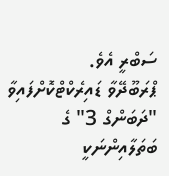ސަބްރީ އެވެ.
ޕްރަބޫދޭވާ ޑައިރެކްޓްކޮށްފައިވާ "ދަބަންގް 3" ގެ ބަތަލާއިންނަކީ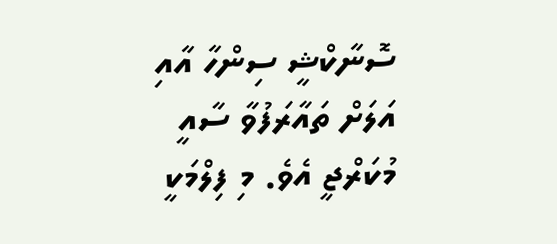ސޮނާކްޝީ ސިންހާ އާއި އަލަށް ތައާރަފުވާ ސާއީ މުކަރްޖީ އެވެ. މި ފިލްމަކީ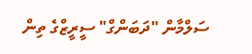ސަލްމާން "ދަބަންގް" ސީރީޒްގެ ތިން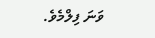ވަނަ ފިލްމެވެ.